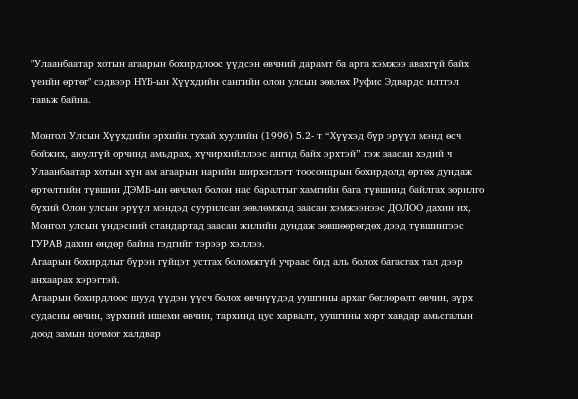"Улаанбаатар хотын агаарын бохирдлоос үүдсэн өвчний дарамт ба арга хэмжээ авахгүй байх үеийн өртөг" сэдвээр НҮБ-ын Хүүхдийн сангийн олон улсын зөвлөх Руфис Эдвардс илтгэл тавьж байна.

Монгол Улсын Хүүхдийн эрхийн тухай хуулийн (1996) 5.2- т “Хүүхэд бүр эрүүл мэнд өсч бойжих, аюулгүй орчинд амьдрах, хүчирхийллээс ангид байх эрхтэй” гэж заасан хэдий ч Улаанбаатар хотын хүн ам агаарын нарийн ширхэглэгт тоосонцрын бохирдолд өртөх дундаж өртөлтийн түвшин ДЭМБ-ын өвчлөл болон нас баралтыг хамгийн бага түвшинд байлгах зорилго бүхий Олон улсын эрүүл мэндэд суурилсан зөвлөмжид заасан хэмжээнээс ДОЛОО дахин их, Монгол улсын үндэсний стандартад заасан жилийн дундаж зөвшөөрөгдөх дээд түвшингээс ГУРАВ дахин өндөр байна гэдгийг тэрээр хэллээ.
Агаарын бохирдлыг бүрэн гүйцэт устгах боломжгүй учраас бид аль болох багасгах тал дээр анхаарах хэрэгтэй.
Агаарын бохирдлоос шууд үүдэн үүсч болох өвчнүүдэд уушгины архаг бөглөрөлт өвчин, зүрх судасны өвчин, зүрхний ишеми өвчин, тархинд цус харвалт, уушгины хорт хавдар амьсгалын доод замын цочмог халдвар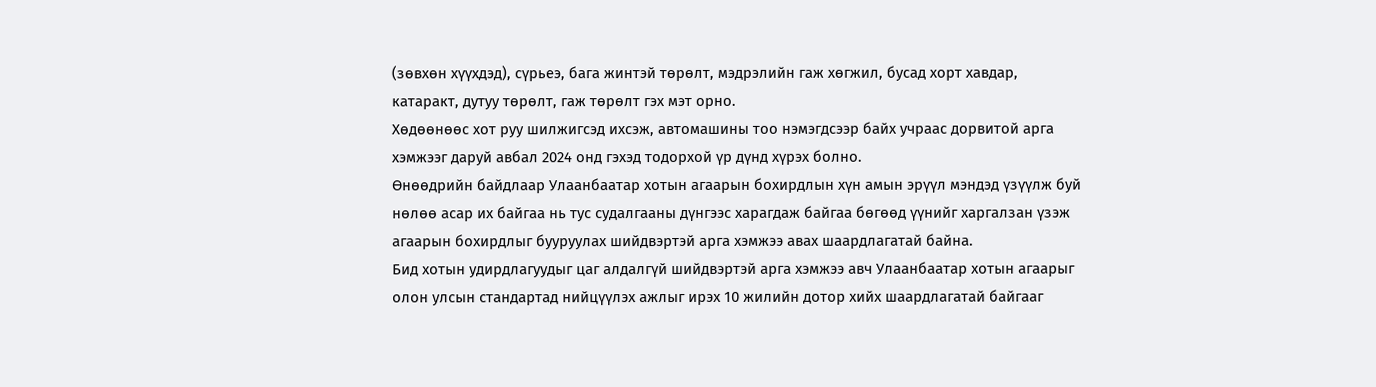(зөвхөн хүүхдэд), сүрьеэ, бага жинтэй төрөлт, мэдрэлийн гаж хөгжил, бусад хорт хавдар, катаракт, дутуу төрөлт, гаж төрөлт гэх мэт орно.
Хөдөөнөөс хот руу шилжигсэд ихсэж, автомашины тоо нэмэгдсээр байх учраас дорвитой арга хэмжээг даруй авбал 2024 онд гэхэд тодорхой үр дүнд хүрэх болно.
Өнөөдрийн байдлаар Улаанбаатар хотын агаарын бохирдлын хүн амын эрүүл мэндэд үзүүлж буй нөлөө асар их байгаа нь тус судалгааны дүнгээс харагдаж байгаа бөгөөд үүнийг харгалзан үзэж агаарын бохирдлыг бууруулах шийдвэртэй арга хэмжээ авах шаардлагатай байна.
Бид хотын удирдлагуудыг цаг алдалгүй шийдвэртэй арга хэмжээ авч Улаанбаатар хотын агаарыг олон улсын стандартад нийцүүлэх ажлыг ирэх 10 жилийн дотор хийх шаардлагатай байгааг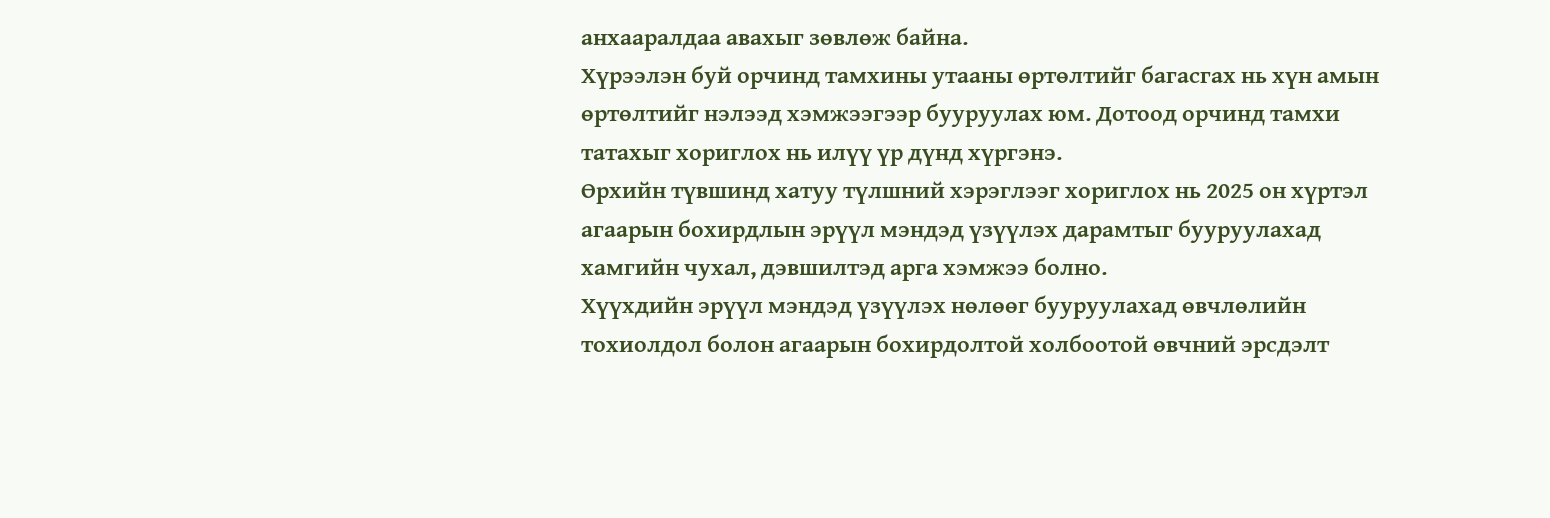анхааралдаа авахыг зөвлөж байна.
Хүрээлэн буй орчинд тамхины утааны өртөлтийг багасгах нь хүн амын өртөлтийг нэлээд хэмжээгээр бууруулах юм. Дотоод орчинд тамхи татахыг хориглох нь илүү үр дүнд хүргэнэ.
Өрхийн түвшинд хатуу түлшний хэрэглээг хориглох нь 2025 он хүртэл агаарын бохирдлын эрүүл мэндэд үзүүлэх дарамтыг бууруулахад хамгийн чухал, дэвшилтэд арга хэмжээ болно.
Хүүхдийн эрүүл мэндэд үзүүлэх нөлөөг бууруулахад өвчлөлийн тохиолдол болон агаарын бохирдолтой холбоотой өвчний эрсдэлт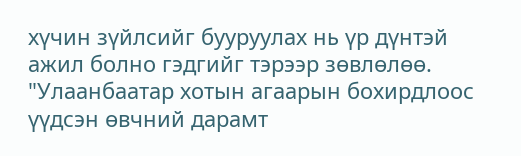хүчин зүйлсийг бууруулах нь үр дүнтэй ажил болно гэдгийг тэрээр зөвлөлөө.
"Улаанбаатар хотын агаарын бохирдлоос үүдсэн өвчний дарамт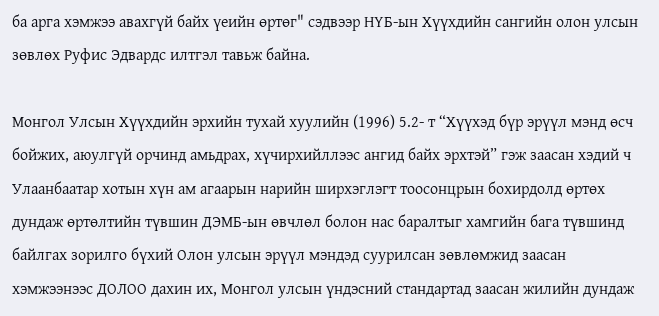ба арга хэмжээ авахгүй байх үеийн өртөг" сэдвээр НҮБ-ын Хүүхдийн сангийн олон улсын зөвлөх Руфис Эдвардс илтгэл тавьж байна.

Монгол Улсын Хүүхдийн эрхийн тухай хуулийн (1996) 5.2- т “Хүүхэд бүр эрүүл мэнд өсч бойжих, аюулгүй орчинд амьдрах, хүчирхийллээс ангид байх эрхтэй” гэж заасан хэдий ч Улаанбаатар хотын хүн ам агаарын нарийн ширхэглэгт тоосонцрын бохирдолд өртөх дундаж өртөлтийн түвшин ДЭМБ-ын өвчлөл болон нас баралтыг хамгийн бага түвшинд байлгах зорилго бүхий Олон улсын эрүүл мэндэд суурилсан зөвлөмжид заасан хэмжээнээс ДОЛОО дахин их, Монгол улсын үндэсний стандартад заасан жилийн дундаж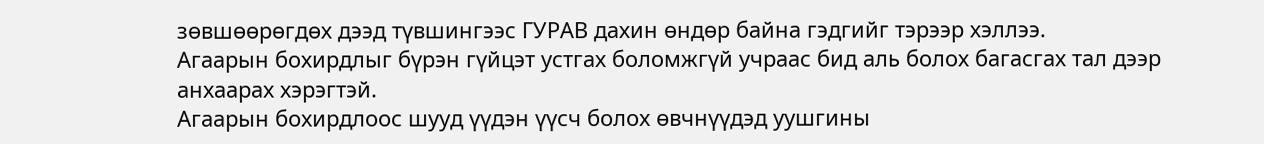зөвшөөрөгдөх дээд түвшингээс ГУРАВ дахин өндөр байна гэдгийг тэрээр хэллээ.
Агаарын бохирдлыг бүрэн гүйцэт устгах боломжгүй учраас бид аль болох багасгах тал дээр анхаарах хэрэгтэй.
Агаарын бохирдлоос шууд үүдэн үүсч болох өвчнүүдэд уушгины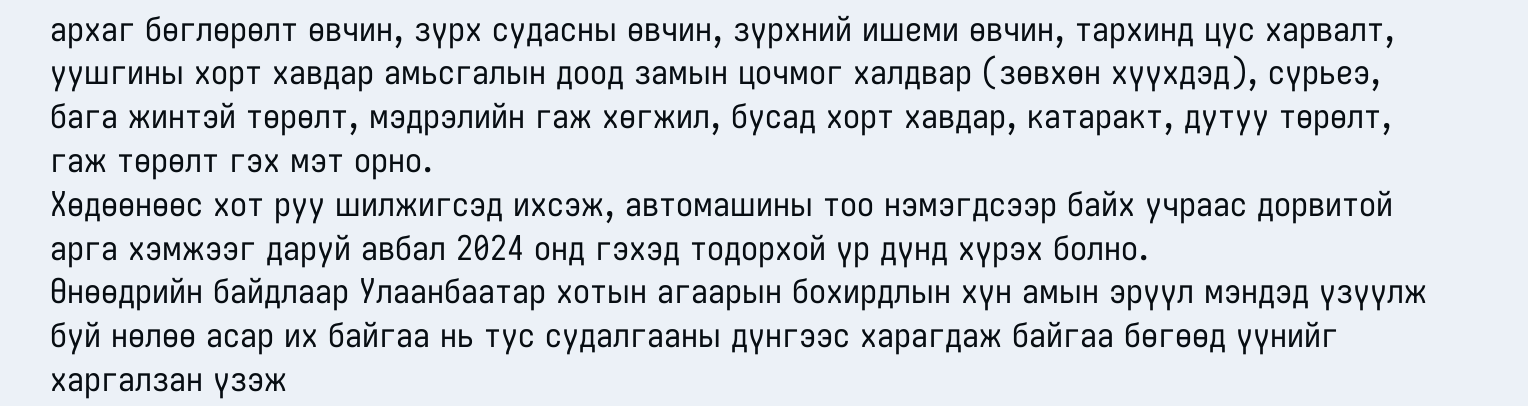архаг бөглөрөлт өвчин, зүрх судасны өвчин, зүрхний ишеми өвчин, тархинд цус харвалт, уушгины хорт хавдар амьсгалын доод замын цочмог халдвар (зөвхөн хүүхдэд), сүрьеэ, бага жинтэй төрөлт, мэдрэлийн гаж хөгжил, бусад хорт хавдар, катаракт, дутуу төрөлт, гаж төрөлт гэх мэт орно.
Хөдөөнөөс хот руу шилжигсэд ихсэж, автомашины тоо нэмэгдсээр байх учраас дорвитой арга хэмжээг даруй авбал 2024 онд гэхэд тодорхой үр дүнд хүрэх болно.
Өнөөдрийн байдлаар Улаанбаатар хотын агаарын бохирдлын хүн амын эрүүл мэндэд үзүүлж буй нөлөө асар их байгаа нь тус судалгааны дүнгээс харагдаж байгаа бөгөөд үүнийг харгалзан үзэж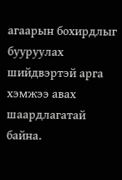агаарын бохирдлыг бууруулах шийдвэртэй арга хэмжээ авах шаардлагатай байна.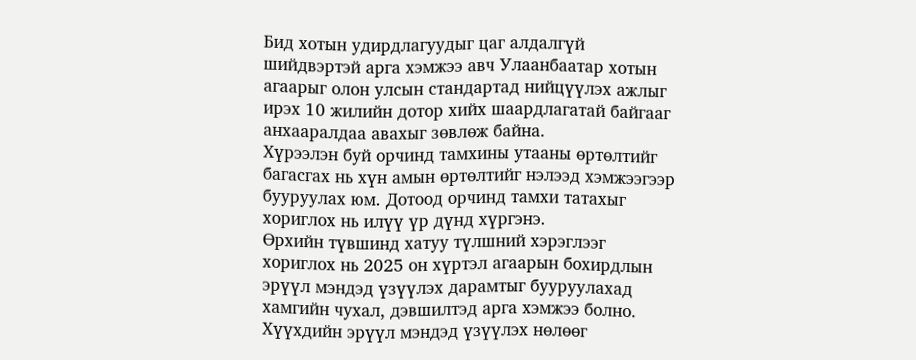Бид хотын удирдлагуудыг цаг алдалгүй шийдвэртэй арга хэмжээ авч Улаанбаатар хотын агаарыг олон улсын стандартад нийцүүлэх ажлыг ирэх 10 жилийн дотор хийх шаардлагатай байгааг анхааралдаа авахыг зөвлөж байна.
Хүрээлэн буй орчинд тамхины утааны өртөлтийг багасгах нь хүн амын өртөлтийг нэлээд хэмжээгээр бууруулах юм. Дотоод орчинд тамхи татахыг хориглох нь илүү үр дүнд хүргэнэ.
Өрхийн түвшинд хатуу түлшний хэрэглээг хориглох нь 2025 он хүртэл агаарын бохирдлын эрүүл мэндэд үзүүлэх дарамтыг бууруулахад хамгийн чухал, дэвшилтэд арга хэмжээ болно.
Хүүхдийн эрүүл мэндэд үзүүлэх нөлөөг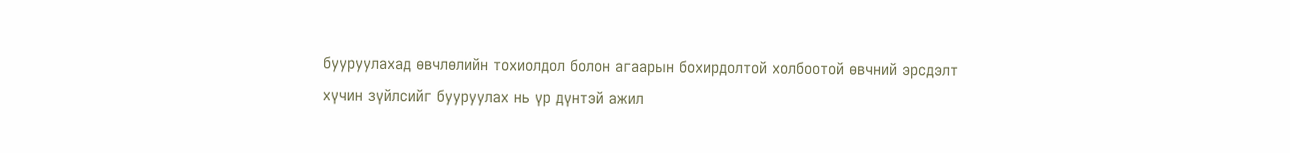бууруулахад өвчлөлийн тохиолдол болон агаарын бохирдолтой холбоотой өвчний эрсдэлт хүчин зүйлсийг бууруулах нь үр дүнтэй ажил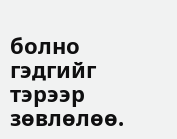болно гэдгийг тэрээр зөвлөлөө.